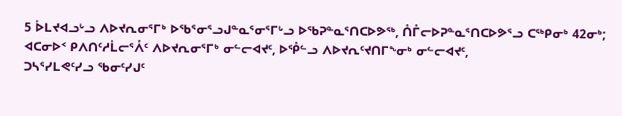5 ᐆᒪᔪᐊᓗᒡᓗ ᐱᐅᔪᕆᓂᕐᒥᒃ ᐅᖃᕐᓂᕐᓗᒍᓐᓇᕐᓂᕐᒥᒡᓗ ᐅᖃᕈᓐᓇᕐᑎᑕᐅᕗᖅ, ᑍᒤᓕᐅᕈᓐᓇᕐᑎᑕᐅᕗᕐᓗ ᑕᖅᑭᓂᒃ 42ᓂᒃ;
ᐊᑕᓂᐅᑉ ᑭᐱᑎᑦᓱᒫᓕᕐᐰᑦ ᐱᐅᔪᕆᓂᕐᒥᒃ ᓂᓪᓕᐊᔪᑦ, ᐅᕾᓪᓗ ᐱᐅᔪᕆᑦᔪᑎᒥᖕᓂᒃ ᓂᓪᓕᐊᔪᑦ,
ᑐᓴᕐᓯᒪᕙᑦᓯᓗ ᖃᓂᑦᓯᒍᑦ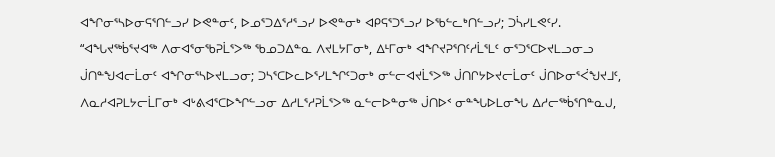ᐊᖏᓂᕐᓴᐅᓂᕋᕐᑎᓪᓗᓯ ᐅᕙᓐᓂᑦ, ᐅᓄᕐᑐᐃᕐᓱᕐᓗᓯ ᐅᕙᓐᓂᒃ ᐊᑭᕋᕐᑐᕐᓗᓯ ᐅᖃᓪᓚᒃᑎᓪᓗᓯ; ᑐᓵᓯᒪᕙᑦᓯ.
“ᐊᖓᔪᖅᑳᕐᔪᐊᖅ ᐱᓂᐊᕐᓂᖃᕈᒫᕐᐳᖅ ᖃᓄᑐᐃᓐᓇ ᐱᔪᒪᔭᒥᓂᒃ, ᐃᒻᒥᓂᒃ ᐊᖏᔪᕈᕐᑎᑦᓱᒫᕐᒪᑦ ᓂᕐᑐᕐᑕᐅᔪᒪᓗᓂᓗ ᒎᑎᓐᖑᐊᓕᒫᓂᑦ ᐊᖏᓂᕐᓴᐅᔪᒪᓗᓂ; ᑐᓴᕐᑕᐅᓚᐅᕐᓯᒪᖏᑦᑐᓂᒃ ᓂᓪᓕᐊᔪᒫᕐᐳᖅ ᒎᑎᒋᔭᐅᔪᓕᒫᓂᑦ ᒎᑎᐅᓂᕐᐹᖑᔪᒧᑦ, ᐱᓇᓱᐊᕈᒪᔭᓕᒫᒥᓂᒃ ᐊᒡᕕᐊᕐᑕᐅᖏᓪᓗᓂ ᐃᓱᒪᕐᓱᕈᒫᕐᐳᖅ ᓇᓪᓕᐅᓐᓂᖅ ᒎᑎᐅᑉ ᓂᓐᖓᐅᒪᓂᖓ ᐃᓱᓕᖅᑳᕐᑎᓐᓇᒍ,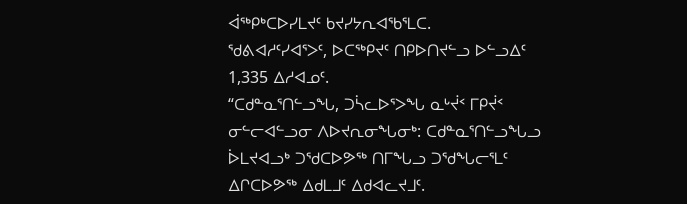ᐋᖅᑭᒃᑕᐅᓯᒪᔪᑦ ᑲᔪᓯᔭᕆᐊᖃᕐᒪᑕ.
ᖁᕕᐊᓱᑦᓯᐊᕐᐳᑦ, ᐅᑕᖅᑭᔪᑦ ᑎᑭᐅᑎᔪᓪᓗ ᐅᓪᓗᐃᑦ 1,335 ᐃᓱᐊᓄᑦ.
“ᑕᑯᓐᓇᕐᑎᓪᓗᖓ, ᑐᓵᓚᐅᕐᐳᖓ ᓇᒡᔫᑉ ᒥᑭᔫᑉ ᓂᓪᓕᐊᓪᓗᓂ ᐱᐅᔪᕆᓂᖓᓂᒃ: ᑕᑯᓐᓇᕐᑎᓪᓗᖓᓗ ᐆᒪᔪᐊᓗᒃ ᑐᖁᑕᐅᕗᖅ ᑎᒥᖓᓗ ᑐᖁᖓᓕᕐᒪᑦ ᐃᒋᑕᐅᕗᖅ ᐃᑯᒪᒧᑦ ᐃᑯᐊᓚᔪᒧᑦ.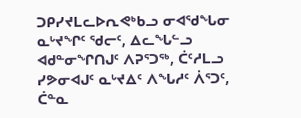ᑐᑭᓯᔪᒪᓚᐅᕆᕙᒃᑲᓗ ᓂᐊᖁᖓᓂ ᓇᒡᔪᖏᑦ ᖁᓕᑦ, ᐃᓚᖓᓪᓗ ᐊᑯᓐᓂᖏᑎᒍᑦ ᐱᕈᕐᑐᖅ, ᑖᑦᓱᒪᓗ ᓯᕗᓂᐊᒍᑦ ᓇᒡᔪᐃᑦ ᐱᖓᓱᑦ ᐲᕐᑐᑦ, ᑖᓐᓇ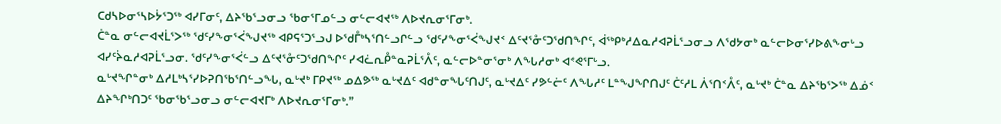ᑕᑯᓴᐅᓂᕐᓴᐅᔮᕐᑐᖅ ᐊᓯᒥᓂᑦ, ᐃᔨᖃᕐᓗᓂᓗ ᖃᓂᕐᒥᓄᓪᓗ ᓂᓪᓕᐊᔪᖅ ᐱᐅᔪᕆᓂᕐᒥᓂᒃ.
ᑖᓐᓇ ᓂᓪᓕᐊᔪᒫᕐᐳᖅ ᖁᑦᓯᖕᓂᕐᐹᖑᔪᖅ ᐊᑭᕋᕐᑐᕐᓗᒍ ᐅᖁᒤᒃᓴᕐᑎᓪᓗᒋᓪᓗ ᖁᑦᓯᖕᓂᕐᐹᖑᔪᑉ ᐃᑦᔪᕐᓁᑦᑐᖁᑎᖏᑦ, ᐋᖅᑭᒃᓱᐃᓇᓱᐊᕈᒫᕐᓗᓂᓗ ᐱᖁᔭᓂᒃ ᓇᓪᓕᐅᓂᕐᓯᐅᕕᖕᓂᒡᓗ ᐊᓯᑦᔩᓇᓱᐊᕈᒫᕐᓗᓂ. ᖁᑦᓯᖕᓂᕐᐹᓪᓗ ᐃᑦᔪᕐᓁᑦᑐᖁᑎᖏᑦ ᓯᐊᓛᕆᑬᓐᓇᕈᒫᕐᐰᑦ, ᓇᓪᓕᐅᓐᓂᕐᓂᒃ ᐱᖓᓱᓂᒃ ᐊᕝᕙᕐᒥᒡᓗ.
ᓇᒡᔪᖏᓐᓂᒃ ᐃᓱᒪᒃᓴᕐᓯᐅᕈᑎᖃᕐᑎᓪᓗᖓ, ᓇᒡᔪᒃ ᒥᑭᔪᖅ ᓄᐃᕗᖅ ᓇᒡᔪᐃᑦ ᐊᑯᓐᓂᖓᑦᑎᒍᑦ, ᓇᒡᔪᐃᑦ ᓯᕗᓪᓖᑦ ᐱᖓᓱᑦ ᒪᓐᖑᖏᑎᒍᑦ ᑖᑦᓱᒪ ᐲᕐᑎᑉᐰᑦ, ᓇᒡᔪᒃ ᑖᓐᓇ ᐃᔨᖃᕐᐳᖅ ᐃᓅᑉ ᐃᔨᖏᒃᑎᑐᑦ ᖃᓂᖃᕐᓗᓂᓗ ᓂᓪᓕᐊᔪᒥᒃ ᐱᐅᔪᕆᓂᕐᒥᓂᒃ.”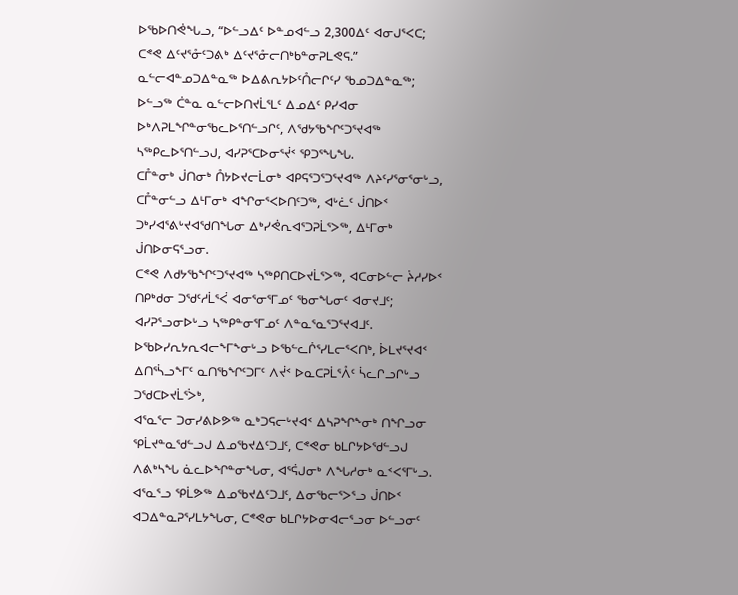ᐅᖃᐅᑎᕚᖓᓗ, “ᐅᓪᓗᐃᑦ ᐅᓐᓄᐊᓪᓗ 2,300ᐃᑦ ᐊᓂᒍᕐᐸᑕ; ᑕᕝᕙ ᐃᑦᔪᕐᓁᑦᑐᕕᒃ ᐃᑦᔪᕐᓁᓕᑎᒃᑲᓐᓂᕈᒪᕙᕋ.”
ᓇᓪᓕᐊᓐᓄᑐᐃᓐᓇᖅ ᐅᐃᕕᕆᔭᐅᑦᑍᓕᒋᑦᓯ ᖃᓄᑐᐃᓐᓇᖅ; ᐅᓪᓗᖅ ᑖᓐᓇ ᓇᓪᓕᐅᑎᔪᒫᕐᒪᑦ ᐃᓄᐃᑦ ᑭᓯᐊᓂ ᐅᒃᐱᕈᒪᖏᓐᓂᖃᓚᐅᕐᑎᓪᓗᒋᑦ, ᐱᖁᔭᖃᖏᑦᑐᕐᔪᐊᖅ ᓴᖅᑭᓚᐅᕐᑎᓪᓗᒍ, ᐊᓯᕈᕐᑕᐅᓂᕐᔫᑉ ᕿᑐᕐᖓᖓ.
ᑕᒤᓐᓂᒃ ᒎᑎᓂᒃ ᑍᔭᐅᔪᓕᒫᓂᒃ ᐊᑭᕋᕐᑐᕐᑐᕐᔪᐊᖅ ᐱᔨᑦᓯᕐᓂᕐᓂᒡᓗ, ᑕᒤᓐᓂᓪᓗ ᐃᒻᒥᓂᒃ ᐊᖏᓂᕐᐸᐅᑎᑦᑐᖅ, ᐊᒡᓛᑦ ᒎᑎᐅᑉ ᑐᒃᓯᐊᕐᕕᒡᔪᐊᖁᑎᖓᓂ ᐃᒃᓯᕚᕆᐊᕐᑐᕈᒫᕐᐳᖅ, ᐃᒻᒥᓂᒃ ᒎᑎᐅᓂᕋᕐᓗᓂ.
ᑕᕝᕙ ᐱᑯᔭᖃᖏᑦᑐᕐᔪᐊᖅ ᓴᖅᑭᑎᑕᐅᔪᒫᕐᐳᖅ, ᐊᑕᓂᐅᓪᓕ ᔩᓱᓯᐅᑉ ᑎᑭᒃᑯᓂ ᑐᖁᑦᓱᒫᕐᐹ ᐊᓂᕐᓂᕐᒥᓄᑦ ᖃᓂᖓᓂᑦ ᐊᓂᔪᒧᑦ; ᐊᓯᕈᕐᓗᓂᐅᒡᓗ ᓴᖅᑭᓐᓂᕐᒥᓄᑦ ᐱᓐᓇᕐᓇᕐᑐᕐᔪᐊᒧᑦ.
ᐅᖃᐅᓯᕆᔭᕆᐊᓕᖕᒥᖕᓂᒡᓗ ᐅᖃᓪᓚᒌᕐᓯᒪᓕᕐᐸᑎᒃ, ᐆᒪᔪᕐᔪᐊᑉ ᐃᑎᕐᓵᓗᖕᒥᑦ ᓇᑎᖃᖏᑦᑐᒥᑦ ᐱᔫᑉ ᐅᓇᑕᕈᒫᕐᐰᑦ ᓵᓚᒋᓗᒋᒡᓗ ᑐᖁᑕᐅᔪᒫᕐᐴᒃ,
ᐊᕐᓇᕐᓕ ᑐᓂᓯᕕᐅᕗᖅ ᓇᒃᑐᕋᓕᒡᔪᐊᑉ ᐃᓴᕈᖏᖕᓂᒃ ᑎᖏᓗᓂ ᕿᒫᔪᓐᓇᖁᓪᓗᒍ ᐃᓄᖃᔪᐃᑦᑐᒧᑦ, ᑕᕝᕙᓂ ᑲᒪᒋᔭᐅᖁᓪᓗᒍ ᐱᕕᒃᓴᖓ ᓈᓚᐅᖏᓐᓂᖓᓂ, ᐊᕐᕌᒍᓂᒃ ᐱᖓᓱᓂᒃ ᓇᑉᐸᕐᒥᒡᓗ.
ᐊᕐᓇᕐᓗ ᕿᒫᕗᖅ ᐃᓄᖃᔪᐃᑦᑐᒧᑦ, ᐃᓂᖃᓕᕐᐳᕐᓗ ᒎᑎᐅᑉ ᐊᑐᐃᓐᓇᕈᕐᓯᒪᔭᖓᓂ, ᑕᕝᕙᓂ ᑲᒪᒋᔭᐅᓂᐊᓕᕐᓗᓂ ᐅᓪᓗᓂᑦ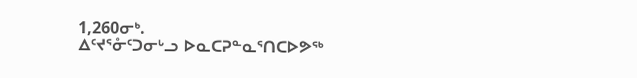1,260ᓂᒃ.
ᐃᑦᔪᕐᓁᑦᑐᓂᒡᓗ ᐅᓇᑕᕈᓐᓇᕐᑎᑕᐅᕗᖅ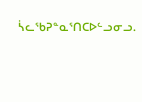ᓵᓚᖃᕈᓐᓇᕐᑎᑕᐅᓪᓗᓂᓗ.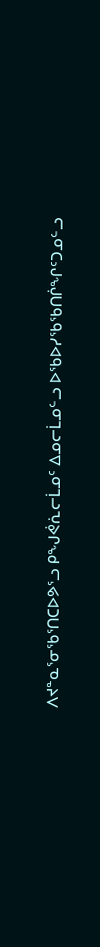ᐱᔪᓐᓇᕐᓂᖃᕐᑎᑕᐅᕗᕐᓗ ᑭᖑᕚᕇᓕᒫᓄᑦ ᐃᓄᓕᒫᓄᓪᓗ ᐅᖃᐅᓯᖃᖃᑎᒌᖏᑦᑐᓄᓪᓗ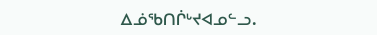ᐃᓅᖃᑎᒌᒡᔪᐊᓄᓪᓗ.